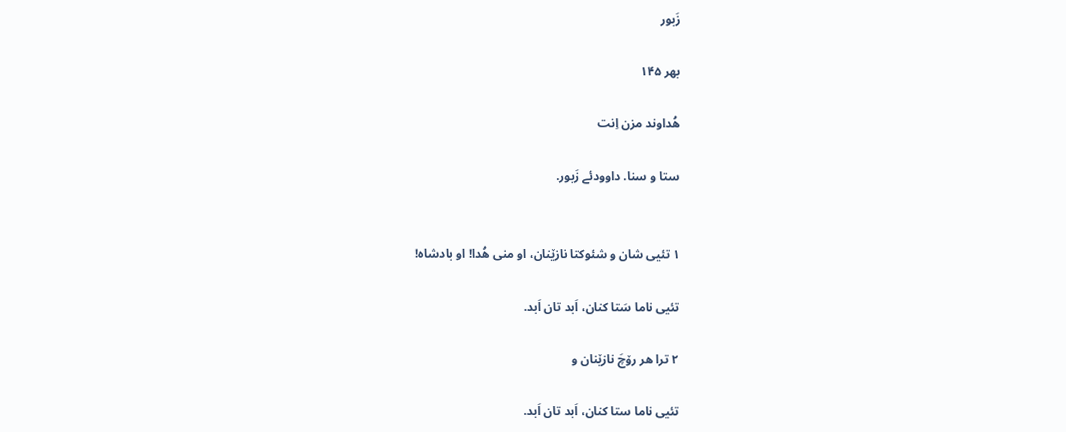زَبور

بهر ۱۴۵

هُداوند مزن اِنت

ستا و سنا. داوودئے زَبور.


۱ تئیی شان و شئوکتا نازێنان، او منی هُدا! او بادشاه!

تئیی ناما سَتا کنان، اَبد تان اَبد.

۲ ترا هر رۆچَ نازێنان و

تئیی ناما ستا کنان، اَبد تان اَبد.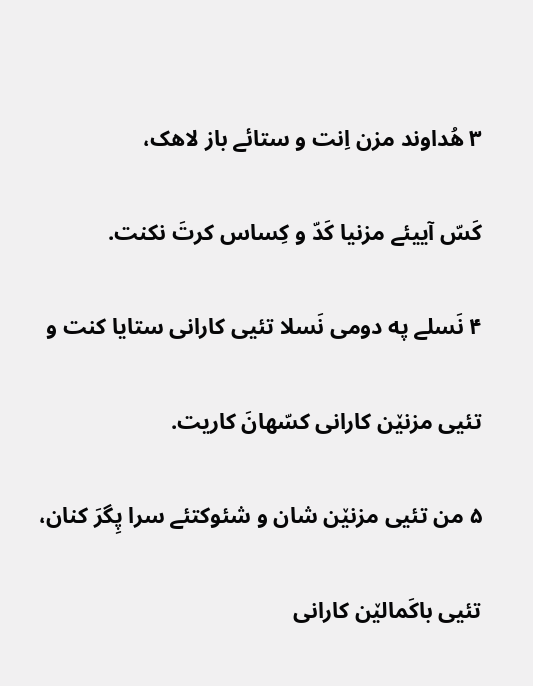۳ هُداوند مزن اِنت و ستائے باز لاهک،

کَسّ آییئے مزنیا کَدّ و کِساس کرتَ نکنت.

۴ نَسلے په دومی نَسلا تئیی کارانی ستایا کنت و

تئیی مزنێن کارانی کسّهانَ کاریت.

۵ من تئیی مزنێن شان و شئوکتئے سرا پِگرَ کنان،

تئیی باکَمالێن کارانی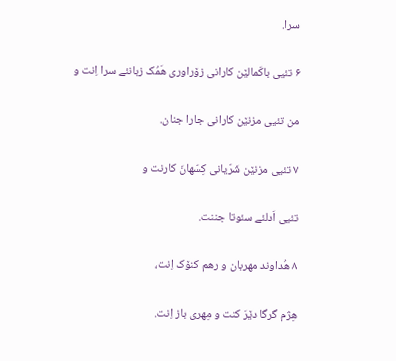سرا.

۶ تئیی باکَمالێن کارانی زۆراوری هَمُک زبانئے سرا اِنت و

من تئیی مزنێن کارانی جارا جنان.

۷ تئیی مزنێن شَرّیانی کِسّهانَ کارنت و

تئیی اَدلئے سئوتا جننت.

۸ هُداوند مهربان و رهم کنۆک اِنت،

هِژم گرگا دێرَ کنت و مِهری باز اِنت.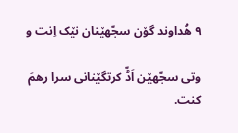۹ هُداوند گۆن سجّهێنان نێک اِنت و

وتی سجّهێن اَڈّ کرتگێنانی سرا رهمَ کنت.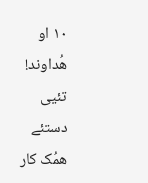۱۰ او هُداوند! تئیی دستئے همُک کار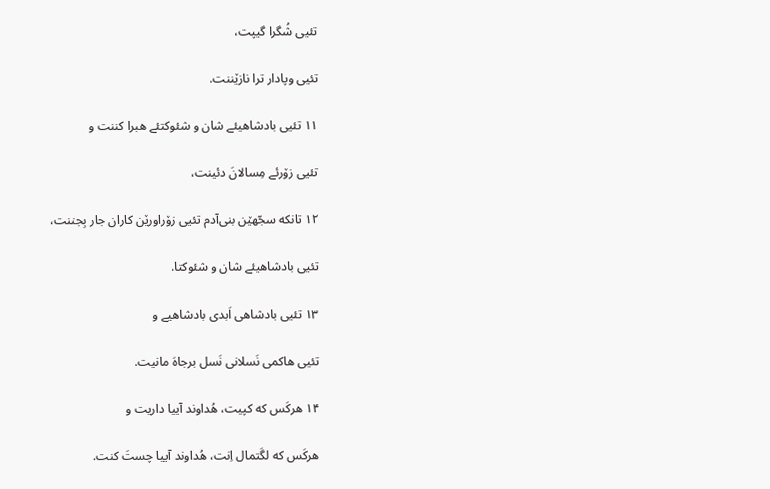تئیی شُگرا گیپت،

تئیی وپادار ترا نازێننت.

۱۱ تئیی بادشاهیئے شان و شئوکتئے هبرا کننت و

تئیی زۆرئے مِسالانَ دئینت،

۱۲ تانکه سجّهێن بنی‌آدم تئیی زۆراورێن کاران جار بِجننت،

تئیی بادشاهیئے شان و شئوکتا.

۱۳ تئیی بادشاهی اَبدی بادشاهیے و

تئیی هاکمی نَسلانی نَسل برجاهَ مانیت.

۱۴ هرکَس که کپیت، هُداوند آییا داریت و

هرکَس که لگَتمال اِنت، هُداوند آییا چستَ کنت.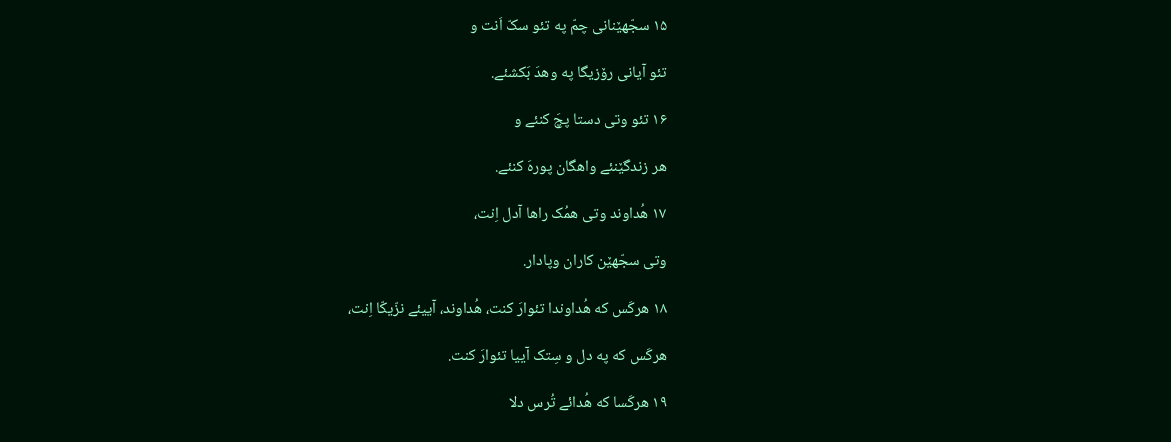۱۵ سجّهێنانی چمّ په تئو سکّ اَنت و

تئو آیانی رۆزیگا په وهدَ بَکشئے.

۱۶ تئو وتی دستا پچَ کنئے و

هر زندگێنئے واهگان پورهَ کنئے.

۱۷ هُداوند وتی همُک راها آدل اِنت،

وتی سجّهێن کاران وپادار.

۱۸ هرکَس که هُداوندا تئوارَ کنت، هُداوند، آییئے نزّیکّا اِنت،

هرکَس که په دل و سِتک آییا تئوارَ کنت.

۱۹ هرکَسا که هُدائے تُرس دلا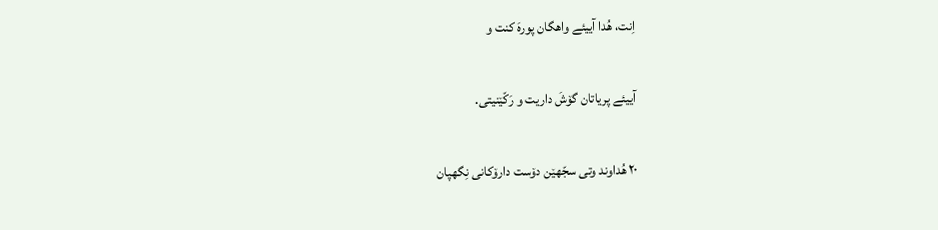اِنت، هُدا آییئے واهگان پورهَ کنت و

آییئے پریاتان گۆشَ داریت و رَکّێنیتی.

۲۰ هُداوند وتی سجّهێن دۆست دارۆکانی نِگهپان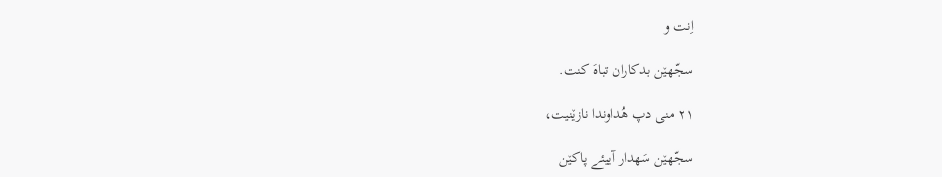اِنت و

سجّهێن بدکاران تباهَ کنت.

۲۱ منی دپ هُداوندا نازێنیت،

سجّهێن سَهدار آییئے پاکێن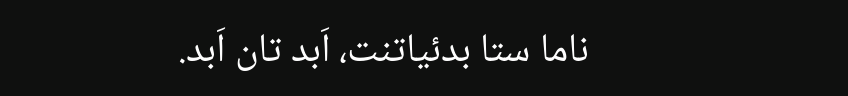ناما ستا بدئیاتنت، اَبد تان اَبد.